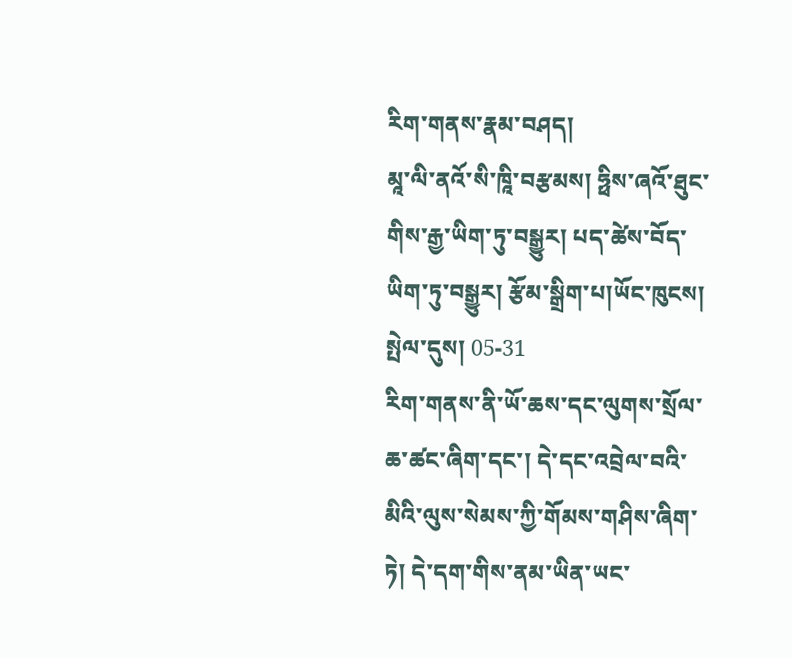རིག་གནས་རྣམ་བཤད།
མཱ་ལི་ནའོ་སི་ཁཱི་བརྩམས། ཧྥིས་ཞའོ་ཐུང་གིས་རྒྱ་ཡིག་ཏུ་བསྒྱུར། པད་ཚེས་བོད་ཡིག་ཏུ་བསྒྱུར། རྩོམ་སྒྲིག་པ།ཡོང་ཁུངས། སྤེལ་དུས། 05-31
རིག་གནས་ནི་ཡོ་ཆས་དང་ལུགས་སྲོལ་ཆ་ཚང་ཞིག་དང་། དེ་དང་འབྲེལ་བའི་མིའི་ལུས་སེམས་ཀྱི་གོམས་གཤིས་ཞིག་ཏེ། དེ་དག་གིས་ནམ་ཡིན་ཡང་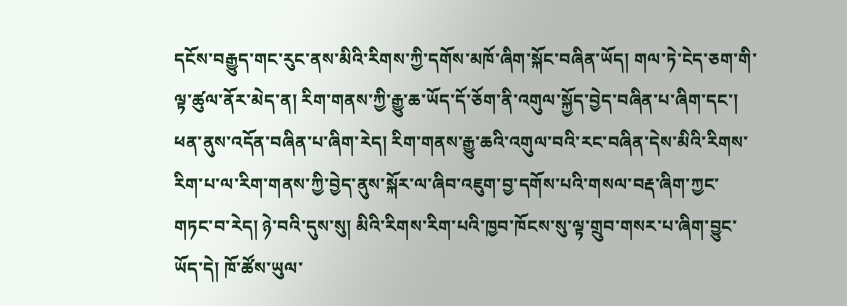དངོས་བརྒྱུད་གང་རུང་ནས་མིའི་རིགས་ཀྱི་དགོས་མཁོ་ཞིག་སྐོང་བཞིན་ཡོད། གལ་ཏེ་ངེད་ཅག་གི་ལྟ་ཚུལ་ནོར་མེད་ན། རིག་གནས་ཀྱི་རྒྱུ་ཆ་ཡོད་དོ་ཅོག་ནི་འགུལ་སྐྱོད་བྱེད་བཞིན་པ་ཞིག་དང་། ཕན་ནུས་འདོན་བཞིན་པ་ཞིག་རེད། རིག་གནས་རྒྱུ་ཆའི་འགུལ་བའི་རང་བཞིན་དེས་མིའི་རིགས་རིག་པ་ལ་རིག་གནས་ཀྱི་བྱེད་ནུས་སྐོར་ལ་ཞིབ་འཇུག་བྱ་དགོས་པའི་གསལ་བརྡ་ཞིག་ཀྱང་གཏང་བ་རེད། ཉེ་བའི་དུས་སུ། མིའི་རིགས་རིག་པའི་ཁྱབ་ཁོངས་སུ་ལྟ་གྲུབ་གསར་པ་ཞིག་བྱུང་ཡོད་དེ། ཁོ་ཚོས་ཡུལ་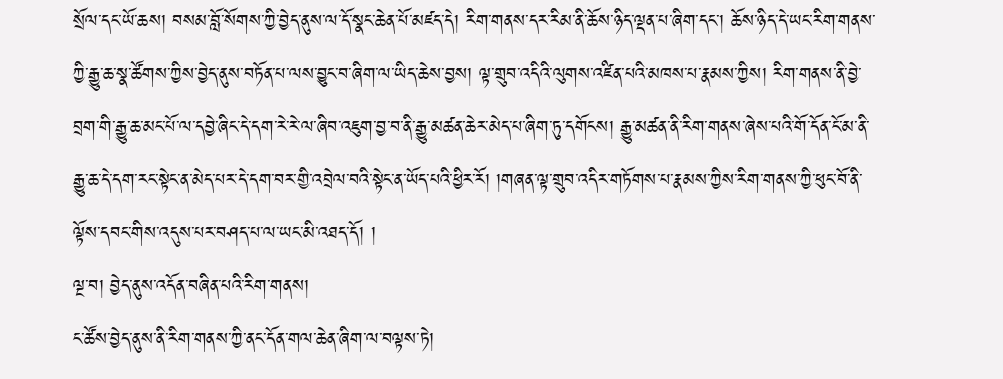སྲོལ་དང་ཡོ་ཆས། བསམ་བློ་སོགས་ཀྱི་བྱེད་ནུས་ལ་དོ་སྣང་ཆེན་པོ་མཛད་དེ། རིག་གནས་དར་རིམ་ནི་ཆོས་ཉིད་ལྡན་པ་ཞིག་དང་། ཆོས་ཉིད་དེ་ཡང་རིག་གནས་ཀྱི་རྒྱུ་ཆ་སྣ་ཚོགས་ཀྱིས་བྱེད་ནུས་བཏོན་པ་ལས་བྱུང་བ་ཞིག་ལ་ཡིད་ཆེས་བྱས། ལྟ་གྲུབ་འདིའི་ལུགས་འཛིན་པའི་མཁས་པ་རྣམས་ཀྱིས། རིག་གནས་ནི་བྱེ་བྲག་གི་རྒྱུ་ཆ་མང་པོ་ལ་དབྱེ་ཞིང་དེ་དག་རེ་རེ་ལ་ཞིབ་འཇུག་བྱ་བ་ནི་རྒྱུ་མཚན་ཆེར་མེད་པ་ཞིག་ཏུ་དགོངས། རྒྱུ་མཚན་ནི་རིག་གནས་ཞེས་པའི་གོ་དོན་ངོ་མ་ནི་རྒྱུ་ཆ་དེ་དག་རང་སྟེང་ན་མེད་པར་དེ་དག་བར་གྱི་འབྲེལ་བའི་སྟེང་ན་ཡོད་པའི་ཕྱིར་རོ། །གཞན་ལྟ་གྲུབ་འདིར་གཏོགས་པ་རྣམས་ཀྱིས་རིག་གནས་ཀྱི་ཕུང་བོ་ནི་ལྟོས་དབང་གིས་འདུས་པར་བཤད་པ་ལ་ཡང་མི་འཐད་དོ། །
ལྔ་བ། བྱེད་ནུས་འདོན་བཞིན་པའི་རིག་གནས།
ང་ཚོས་བྱེད་ནུས་ནི་རིག་གནས་ཀྱི་ནང་དོན་གལ་ཆེན་ཞིག་ལ་བལྟས་ཏེ།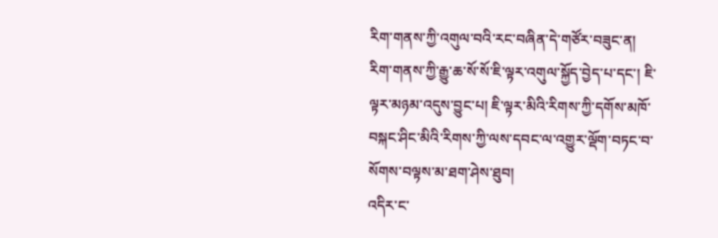རིག་གནས་ཀྱི་འགུལ་བའི་རང་བཞིན་དེ་གཙོར་བཟུང་ན། རིག་གནས་ཀྱི་རྒྱུ་ཆ་སོ་སོ་ཇི་ལྟར་འགུལ་སྐྱོད་བྱེད་པ་དང་། ཇི་ལྟར་མཉམ་འདུས་བྱུང་པ། ཇི་ལྟར་མིའི་རིགས་ཀྱི་དགོས་མཁོ་བསྐང་ཤིང་མིའི་རིགས་ཀྱི་ལས་དབང་ལ་འགྱུར་ལྡོག་བཏང་བ་སོགས་བལྟས་མ་ཐག་ཤེས་ཐུབ།
འདིར་ང་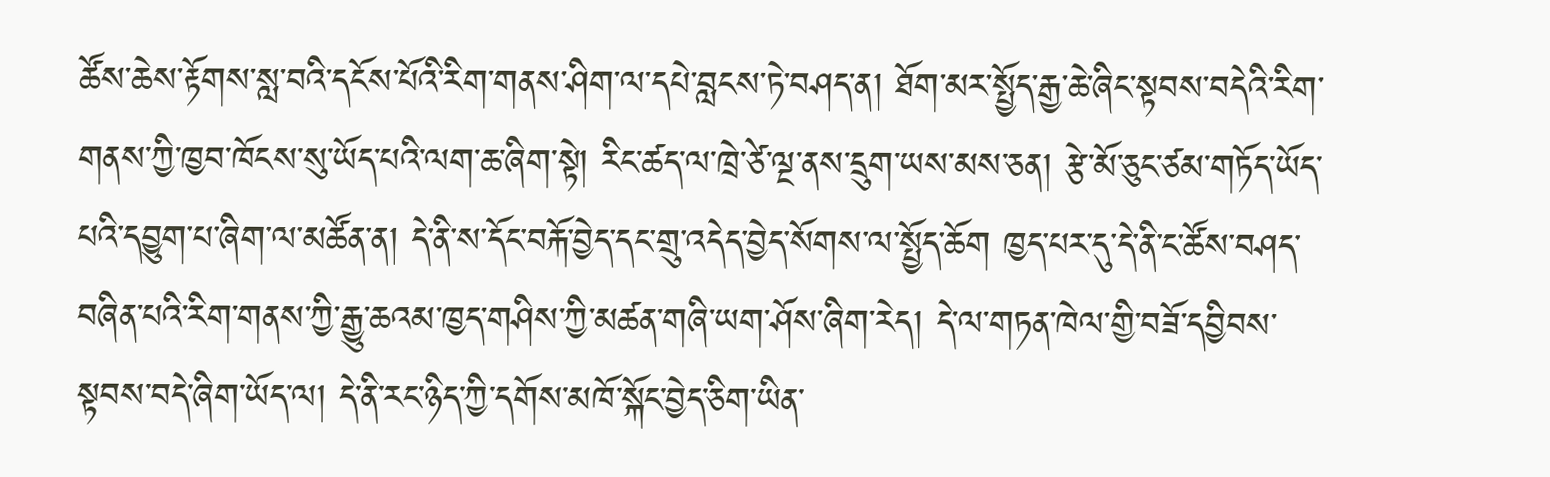ཚོས་ཆེས་རྟོགས་སླ་བའི་དངོས་པོའི་རིག་གནས་ཤིག་ལ་དཔེ་བླངས་ཏེ་བཤད་ན། ཐོག་མར་སྤྱོད་རྒྱ་ཆེ་ཞིང་སྟབས་བདེའི་རིག་གནས་ཀྱི་ཁྱབ་ཁོངས་སུ་ཡོད་པའི་ལག་ཆ་ཞིག་སྟེ། རིང་ཚད་ལ་ཁྲེ་ཙེ་ལྔ་ནས་དྲུག་ཡས་མས་ཅན། རྩེ་མོ་ཅུང་ཙམ་གཏོད་ཡོད་པའི་དབྱུག་པ་ཞིག་ལ་མཚོན་ན། དེ་ནི་ས་དོང་བརྐོ་བྱེད་དང་གྲུ་འདེད་བྱེད་སོགས་ལ་སྤྱོད་ཆོག ཁྱད་པར་དུ་དེ་ནི་ང་ཚོས་བཤད་བཞིན་པའི་རིག་གནས་ཀྱི་རྒྱུ་ཆའམ་ཁྱད་གཤིས་ཀྱི་མཚན་གཞི་ཡག་ཤོས་ཞིག་རེད། དེ་ལ་གཏན་ཁེལ་གྱི་བཟོ་དབྱིབས་སྟབས་བདེ་ཞིག་ཡོད་ལ། དེ་ནི་རང་ཉིད་ཀྱི་དགོས་མཁོ་སྐོང་བྱེད་ཅིག་ཡིན་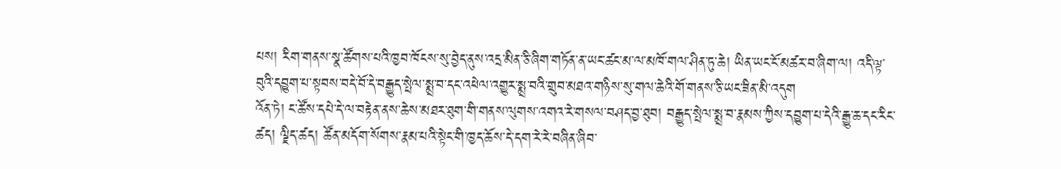པས། རིག་གནས་སྣ་ཚོགས་པའི་ཁྱབ་ཁོངས་སུ་བྱེད་ནུས་འདྲ་མིན་ཅི་ཞིག་གཏོན་ན་ཡང་ཚང་མ་ལ་མཁོ་གལ་ཤིན་ཏུ་ཆེ། ཡིན་ཡང་ངོ་མཚར་བ་ཞིག་ལ། འདི་ལྟ་བུའི་དབྱུག་པ་སྟབས་བདེ་བོ་དེ་བརྒྱུད་སྤེལ་སྨྲ་བ་དང་འཕེལ་འགྱུར་སྨྲ་བའི་གྲུབ་མཐའ་གཉིས་སུ་གལ་ཆེའི་གོ་གནས་ཅི་ཡང་ཟིན་མི་འདུག
འོན་ཏེ། ང་ཚོས་དཔེ་དེ་ལ་བརྟེན་ནས་ཆེས་མཐར་ཐུག་གི་གནས་ལུགས་འགའ་རེ་གསལ་བཤད་བྱ་ཐུབ། བརྒྱུད་སྤེལ་སྨྲ་བ་རྣམས་ཀྱིས་དབྱུག་པ་དེའི་རྒྱུ་ཆ་དང་རིང་ཚད། ལྗིད་ཚད། ཚོན་མདོག་སོགས་རྣམ་པའི་སྟེང་གི་ཁྱད་ཆོས་དེ་དག་རེ་རེ་བཞིན་ཞིབ་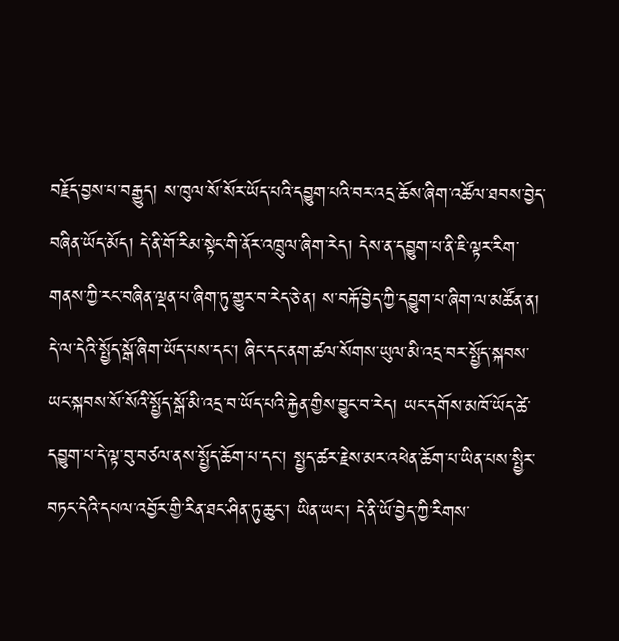བརྗོད་བྱས་པ་བརྒྱུད། ས་ཁུལ་སོ་སོར་ཡོད་པའི་དབྱུག་པའི་བར་འདྲ་ཆོས་ཞིག་འཚོལ་ཐབས་བྱེད་བཞིན་ཡོད་མོད། དེ་ནི་གོ་རིམ་སྟེང་གི་ནོར་འཁྲུལ་ཞིག་རེད། དེས་ན་དབྱུག་པ་ནི་ཇི་ལྟར་རིག་གནས་ཀྱི་རང་བཞིན་ལྡན་པ་ཞིག་ཏུ་གྱུར་བ་རེད་ཅེ་ན། ས་བརྐོ་བྱེད་ཀྱི་དབྱུག་པ་ཞིག་ལ་མཚོན་ན། དེ་ལ་དེའི་སྤྱོད་སྒོ་ཞིག་ཡོད་པས་དང་། ཞིང་དང་ནག་ཚལ་སོགས་ཡུལ་མི་འདྲ་བར་སྤྱོད་སྐབས་ཡང་སྐབས་སོ་སོའི་སྤྱོད་སྒོ་མི་འདྲ་བ་ཡོད་པའི་རྐྱེན་གྱིས་བྱུང་བ་རེད། ཡང་དགོས་མཁོ་ཡོད་ཚེ་དབྱུག་པ་དེ་ལྟ་བུ་བཙལ་ནས་སྤྱོད་ཆོག་པ་དང་། སྤྱད་ཚར་རྗེས་མར་འཕེན་ཆོག་པ་ཡིན་པས་སྤྱིར་བཏང་དེའི་དཔལ་འབྱོར་གྱི་རིན་ཐང་ཤིན་ཏུ་ཆུང་། ཡིན་ཡང་། དེ་ནི་ཡོ་བྱེད་ཀྱི་རིགས་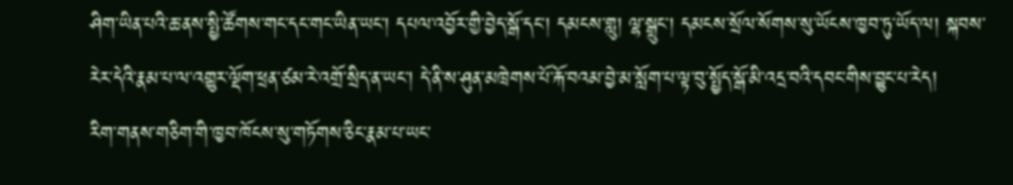ཤིག་ཡིན་པའི་ཆ་ནས་སྤྱི་ཚོགས་གང་དང་གང་ཡིན་ཡང་། དཔལ་འབྱོར་གྱི་བྱེད་སྒོ་དང་། དམངས་གླུ། ལྷ་སྒྲུང་། དམངས་སྲོལ་སོགས་སུ་ཡོངས་ཁྱབ་ཏུ་ཡོད་ལ། སྐབས་རེར་དེའི་རྣམ་པ་ལ་འགྱུར་ལྡོག་ཕྲན་ཙམ་རེ་འགྲོ་སྲིད་ན་ཡང་། དེ་ནི་ས་ཤུན་མཁྲེགས་པོ་རྐོ་བའམ་བྱེ་མ་སློག་པ་ལྟ་བུ་སྤྱོད་སྒོ་མི་འདྲ་བའི་དབང་གིས་བྱུང་པ་རེད།
རིག་གནས་གཅིག་གི་ཁྱབ་ཁོངས་སུ་གཏོགས་ཅིང་རྣམ་པ་ཡང་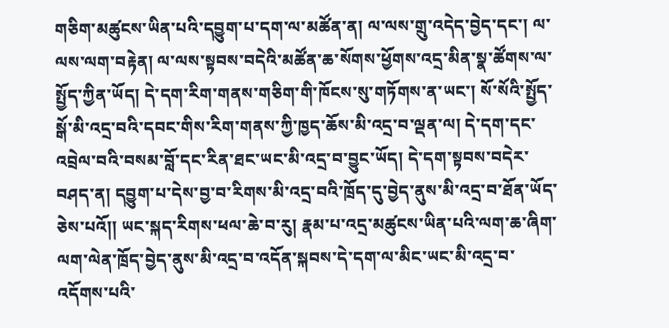གཅིག་མཚུངས་ཡིན་པའི་དབྱུག་པ་དག་ལ་མཚོན་ན། ལ་ལས་གྲུ་འདེད་བྱེད་དང་། ལ་ལས་ལག་བརྟེན། ལ་ལས་སྟབས་བདེའི་མཚོན་ཆ་སོགས་ཕྱོགས་འདྲ་མིན་སྣ་ཚོགས་ལ་སྤྱོད་ཀྱིན་ཡོད། དེ་དག་རིག་གནས་གཅིག་གི་ཁོངས་སུ་གཏོགས་ན་ཡང་། སོ་སོའི་སྤྱོད་སྒོ་མི་འདྲ་བའི་དབང་གིས་རིག་གནས་ཀྱི་ཁྱད་ཆོས་མི་འདྲ་བ་ལྡན་ལ། དེ་དག་དང་འབྲེལ་བའི་བསམ་བློ་དང་རིན་ཐང་ཡང་མི་འདྲ་བ་བྱུང་ཡོད། དེ་དག་སྟབས་བདེར་བཤད་ན། དབྱུག་པ་དེས་བྱ་བ་རིགས་མི་འདྲ་བའི་ཁྲོད་དུ་བྱེད་ནུས་མི་འདྲ་བ་ཐོན་ཡོད་ཅེས་པའོ།། ཡང་སྐད་རིགས་ཕལ་ཆེ་བ་རུ། རྣམ་པ་འདྲ་མཚུངས་ཡིན་པའི་ལག་ཆ་ཞིག་ལག་ལེན་ཁྲོད་བྱེད་ནུས་མི་འདྲ་བ་འདོན་སྐབས་དེ་དག་ལ་མིང་ཡང་མི་འདྲ་བ་འདོགས་པའི་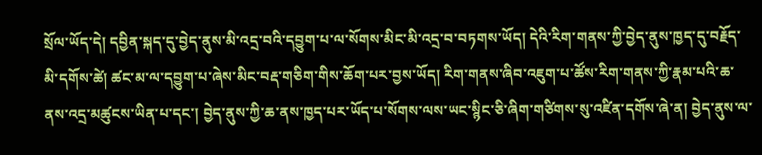སྲོལ་ཡོད་དེ། དབྱིན་སྐད་དུ་བྱེད་ནུས་མི་འདྲ་བའི་དབྱུག་པ་ལ་སོགས་མིང་མི་འདྲ་བ་བཏགས་ཡོད། དེའི་རིག་གནས་ཀྱི་བྱེད་ནུས་ཁྱད་དུ་བརྗོད་མི་དགོས་ཚེ། ཚང་མ་ལ་དབྱུག་པ་ཞེས་མིང་བརྡ་གཅིག་གིས་ཆོག་པར་བྱས་ཡོད། རིག་གནས་ཞིབ་འཇུག་པ་ཚོས་རིག་གནས་ཀྱི་རྣམ་པའི་ཆ་ནས་འདྲ་མཚུངས་ཡིན་པ་དང་། བྱེད་ནུས་ཀྱི་ཆ་ནས་ཁྱད་པར་ཡོད་པ་སོགས་ལས་ཡང་སྙིང་ཅི་ཞིག་གཙིགས་སུ་འཛིན་དགོས་ཞེ་ན། བྱེད་ནུས་ལ་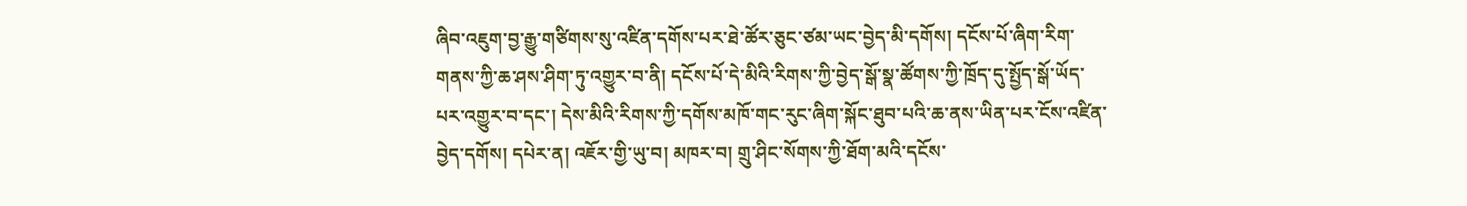ཞིབ་འཇུག་བྱ་རྒྱུ་གཙིགས་སུ་འཛིན་དགོས་པར་ཐེ་ཚོར་ཅུང་ཙམ་ཡང་བྱེད་མི་དགོས། དངོས་པོ་ཞིག་རིག་གནས་ཀྱི་ཆ་ཤས་ཤིག་ཏུ་འགྱུར་བ་ནི། དངོས་པོ་དེ་མིའི་རིགས་ཀྱི་བྱེད་སྒོ་སྣ་ཚོགས་ཀྱི་ཁྲོད་དུ་སྤྱོད་སྒོ་ཡོད་པར་འགྱུར་བ་དང་། དེས་མིའི་རིགས་ཀྱི་དགོས་མཁོ་གང་རུང་ཞིག་སྐོང་ཐུབ་པའི་ཆ་ནས་ཡིན་པར་ངོས་འཛིན་བྱེད་དགོས། དཔེར་ན། འཇོར་གྱི་ཡུ་བ། མཁར་བ། གྲུ་ཤིང་སོགས་ཀྱི་ཐོག་མའི་དངོས་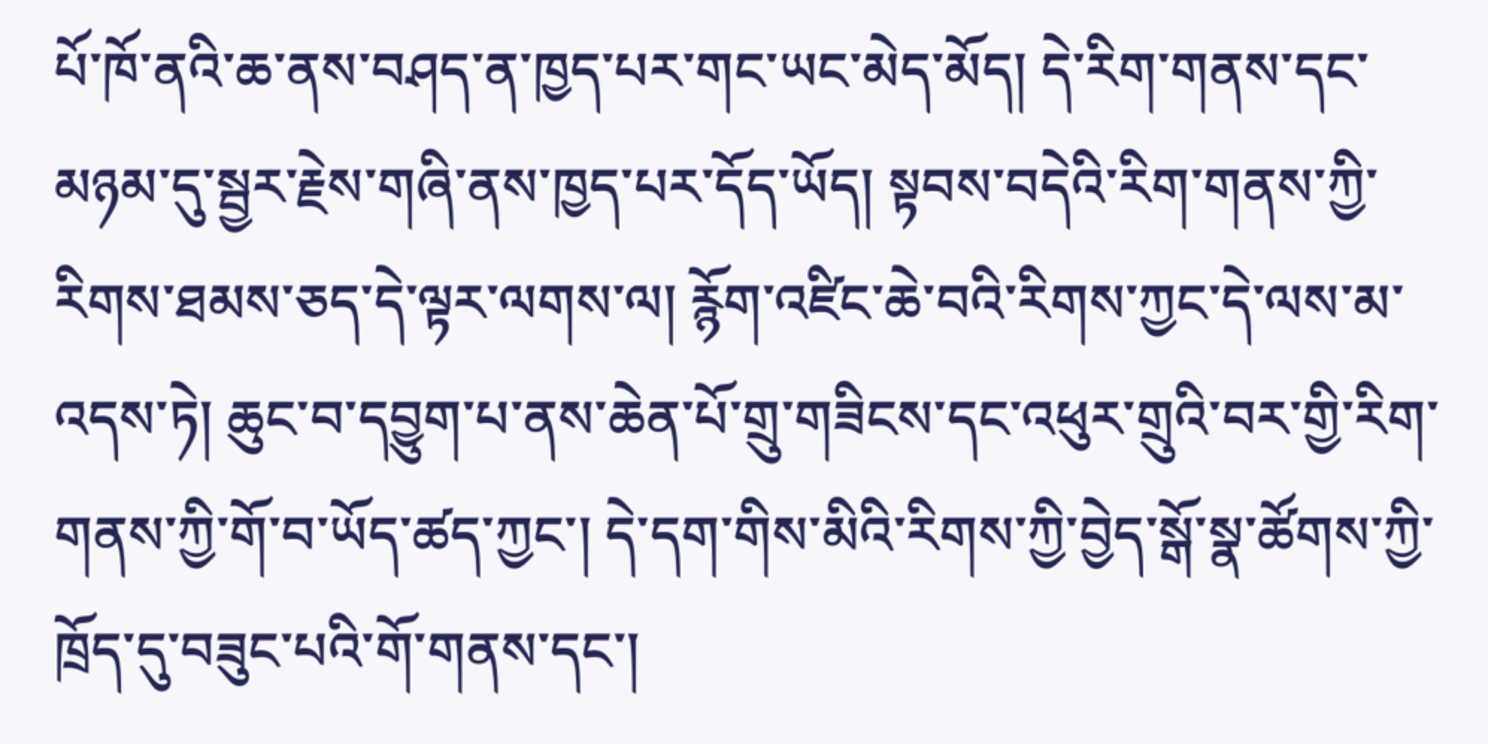པོ་ཁོ་ནའི་ཆ་ནས་བཤད་ན་ཁྱད་པར་གང་ཡང་མེད་མོད། དེ་རིག་གནས་དང་མཉམ་དུ་སྦྱར་རྗེས་གཞི་ནས་ཁྱད་པར་དོད་ཡོད། སྟབས་བདེའི་རིག་གནས་ཀྱི་རིགས་ཐམས་ཅད་དེ་ལྟར་ལགས་ལ། རྙོག་འཛིང་ཆེ་བའི་རིགས་ཀྱང་དེ་ལས་མ་འདས་ཏེ། ཆུང་བ་དབྱུག་པ་ནས་ཆེན་པོ་གྲུ་གཟིངས་དང་འཕུར་གྲུའི་བར་གྱི་རིག་གནས་ཀྱི་གོ་བ་ཡོད་ཚད་ཀྱང་། དེ་དག་གིས་མིའི་རིགས་ཀྱི་བྱེད་སྒོ་སྣ་ཚོགས་ཀྱི་ཁྲོད་དུ་བཟུང་པའི་གོ་གནས་དང་།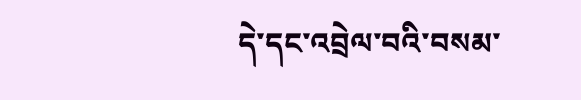དེ་དང་འབྲེལ་བའི་བསམ་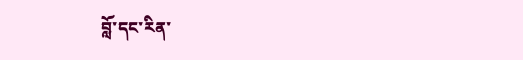བློ་དང་རིན་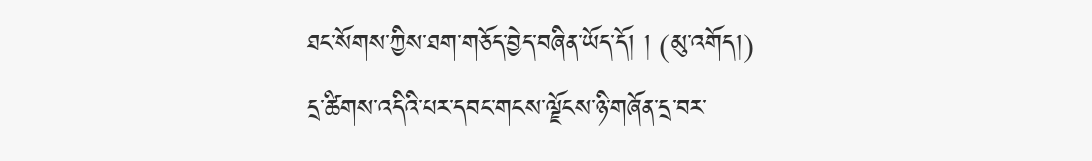ཐང་སོགས་ཀྱིས་ཐག་གཅོད་བྱེད་བཞིན་ཡོད་དོ། ། (མུ་འགོད།)
དྲ་ཚིགས་འདིའི་པར་དབང་གངས་ལྗོངས་ཉི་གཞོན་དྲ་བར་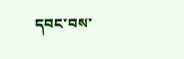དབང་བས་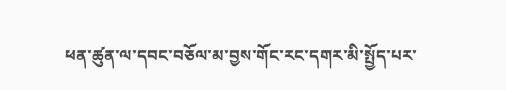ཕན་ཚུན་ལ་དབང་བཅོལ་མ་བྱས་གོང་རང་དགར་མི་སྤྱོད་པར་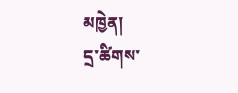མཁྱེན།
དྲ་ཚིགས་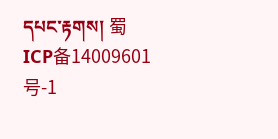དཔང་རྟགས། 蜀ICP备14009601号-1